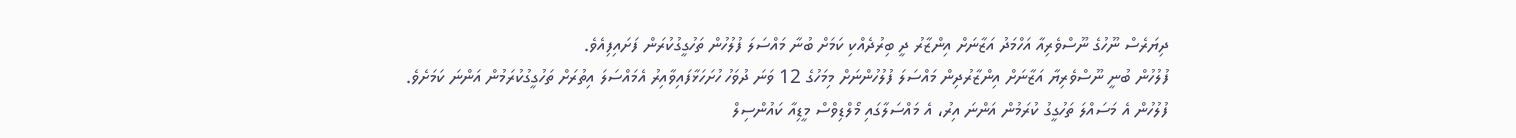ދިޔަރެސް ނޫހުގެ ނޫސްވެރިއާ އަހްމަދު އަޒާނަށް އިންޒާރު ދީ ބިރުދެއްކި ކަމަށް ބުނާ މައްސަލަ ފުލުހުން ތަހުގީގުކުރަން ފަށައިފިއެވެ.
ފުލުހުން ބުނީ ނޫސްވެރިޔާ އަޒާނަށް އިންޒާރުދިން މައްސަލަ ފުލުހުންނަށް މިމަހުގެ 12 ވަނަ ދުވަހު ހުށަހަޅާފައިވާއިރު އެމައްސަލަ އިތުރަށް ތަހުގީގުކުރަމުން އަންނަ ކަމަށެވެ.
ފުލުހުން އެ މަސައްލަ ތަހުގީގު ކުރަމުން އަންނަ އިރު، އެ މައްސަލާގައި މޯލްޑިވްސް މީޑިއާ ކައުންސިލް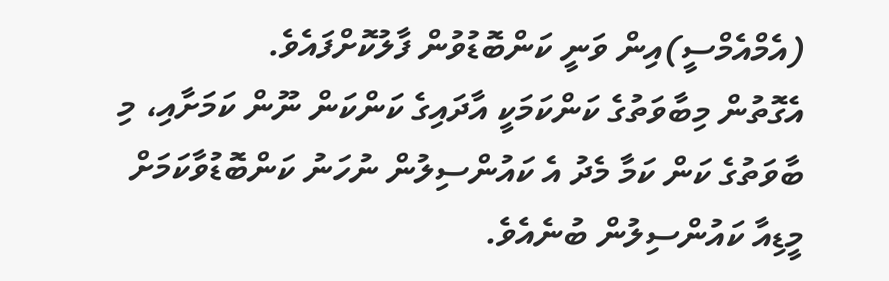(އެމްއެމްސީ)އިން ވަނީ ކަންބޮޑުވުން ފާލުކޮށްފައެވެ.
އެގޮތުން މިބާވަތުގެ ކަންކަމަކީ އާދައިގެ ކަންކަން ނޫން ކަމަށާއި، މި ބާވަތުގެ ކަން ކަމާ މެދު އެ ކައުންސިލުން ނުހަނު ކަންބޮޑުވާކަމަށް މީޑިއާ ކައުންސިލުން ބުނެއެވެ.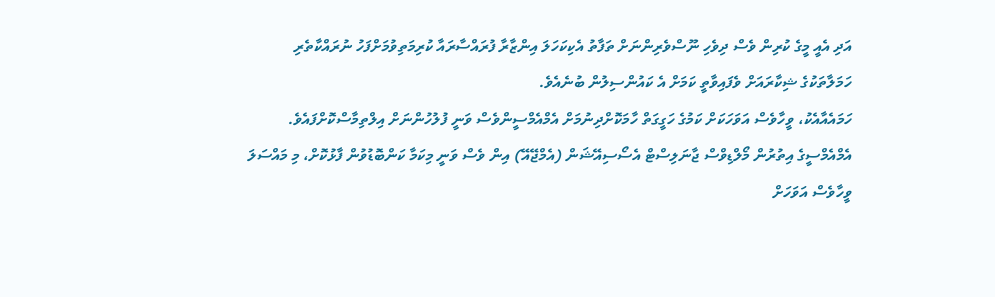އަދި އެއީ މީގެ ކުރިން ވެސް ދިވެހި ނޫސްވެރިންނަށް ތަފާތު އެކިކަހަލަ އިންޒާރާ ފުރައްސާރައާ ކުރިމަތިވުމަށްފަހު ނުރައްކާތެރި ހަމަލާތަކުގެ ޝިކާރައަށް ވެފައިވާތީ ކަމަށް އެ ކައުންސިލުން ބުނެއެވެ.
ހަމައެއާއެކު، ވީހާވެސް އަވަހަކަށް ކަމުގެ ހަގީގަތް ހާމަކޮށްދިނުމަށް އެމްއެމްސީންވެސް ވަނީ ފުލުހުންނަށް އިލްތިމާސްކޮށްފައެވެ.
އެމްއެމްސީގެ އިތުރުން މޯލްޑިވްސް ޖާނަލިސްޓް އެސޯސިއޭޝަން (އެމްޖޭއޭ) އިން ވެސް ވަނީ މިކަމާ ކަންބޮޑުވުން ފާޅުކޮށް، މި މައްސަލަ ވީހާވެސް އަވަހަށް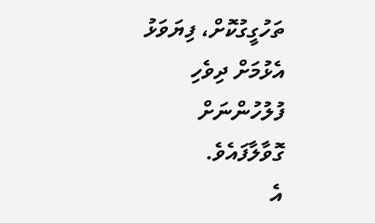ތަހުގީގުކޮށް، ފިޔަވަޅު އެޅުމަށް ދިވެހި ފުލުހުންނަށް ގޮވާލާފައެވެ.
އެ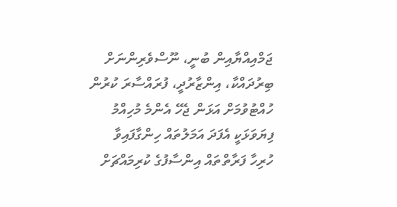ޖަމްއިއްޔާއިން ބުނީ، ނޫސްވެރިންނަށް ބިރުދައްކާ، އިންޒާރުދީ، ފުރައްސާރަ ކުރުން ހުއްޓުވުމަށް އަޅަން ޖެހޭ އެންމެ މުހިއްމު ފިޔަވަޅަކީ އެފަދަ އަމަލުތައް ހިންގާފައިވާ ހުރިހާ ފަރާތްތައް އިންސާފުގެ ކުރިމައްޗަށް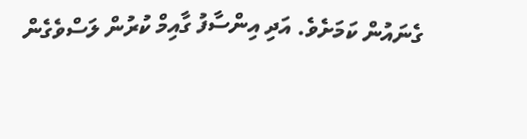ގެނައުން ކަމަށެވެ. އަދި އިންސާފު ގާއިމް ކުރުން ލަސްވެގެން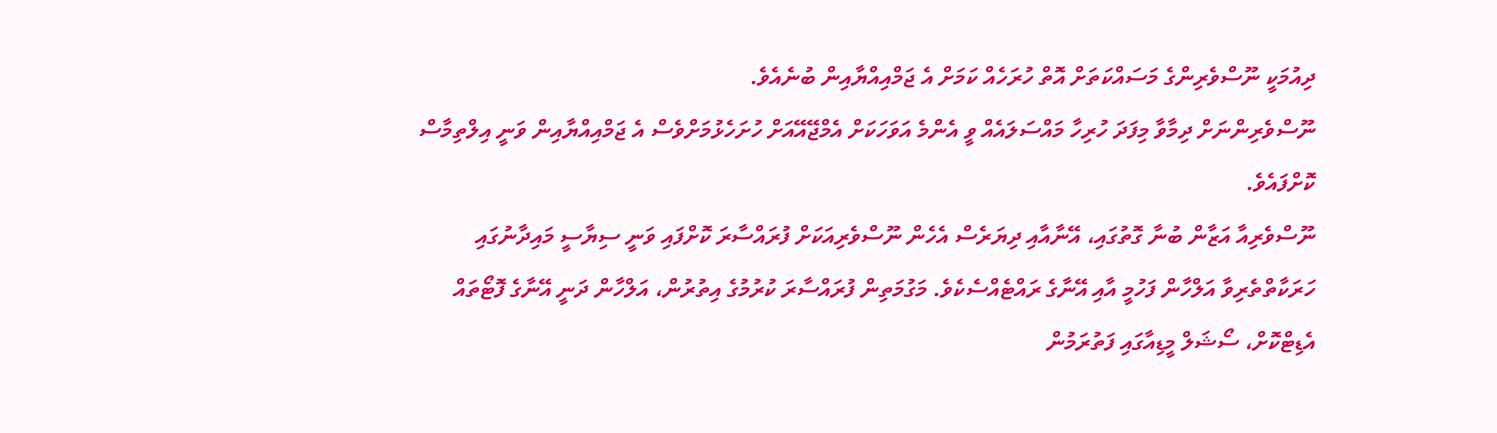ދިއުމަކީ ނޫސްވެރިންގެ މަސައްކަތަށް އޮތް ހުރަހެއް ކަމަށް އެ ޖަމްއިއްޔާއިން ބުނެއެވެ.
ނޫސްވެރިންނަށް ދިމާވާ މިފަދަ ހުރިހާ މައްސަލައެއް ވީ އެންމެ އަވަހަކަށް އެމްޖޭއޭއަށް ހުށަހެޅުމަށްވެސް އެ ޖަމްއިއްޔާއިން ވަނީ އިލްތިމާސް ކޮށްފައެވެ.
ނޫސްވެރިއާ އަޒާން ބުނާ ގޮތުގައި، އޭނާއާއި ދިޔަރެސް އެހެން ނޫސްވެރިއަކަށް ފުރައްސާރަ ކޮށްފައި ވަނީ ސިޔާސީ މައިދާނުގައި ހަރަކާތްތެރިވާ އަލްހާން ފަހުމީ އާއި އޭނާގެ ރައްޓެއްސެކެވެ. މަގުމަތިން ފުރައްސާރަ ކުރުމުގެ އިތުރުން، އަލްހާން ދަނީ އޭނާގެ ފޮޓޯތައް އެޑިޓްކޮށް، ސޯޝަލް މީޑިއާގައި ފަތުރަމުން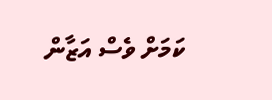ކަމަށް ވެސް އަޒާން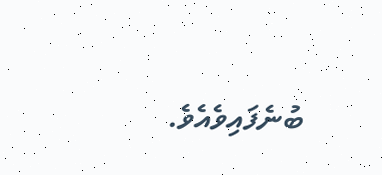ބުނެފައިވެއެވެ.